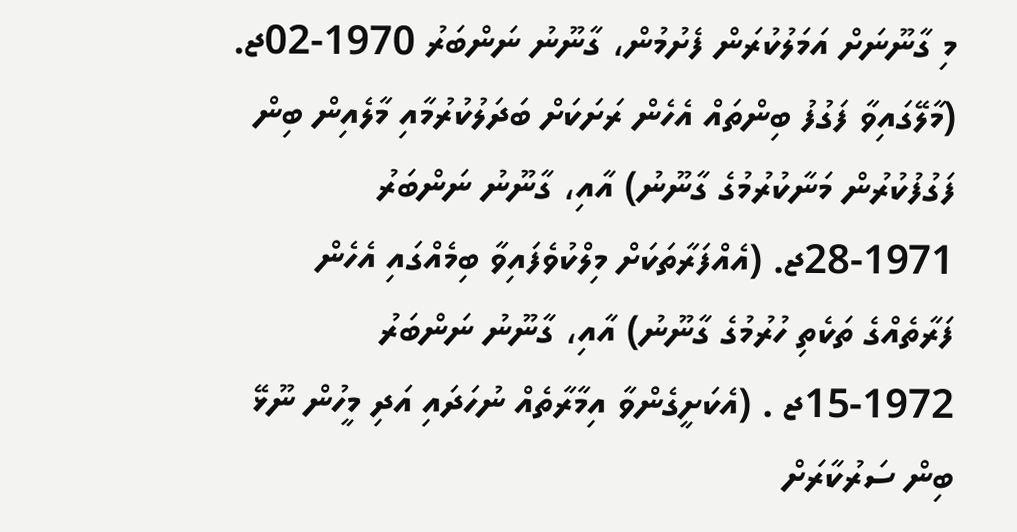މި ގާނޫނަށް އަމަލުކުރަން ފެށުމުން، ގާނޫނު ނަންބަރު 1970-02ޖ. (މާލޭގައިވާ ފަގުފު ބިންތައް އެހެން ރަށަކަށް ބަދަލުކުރުމާއި މާލެއިން ބިން ފަގުފުކުރުން މަނާކުރުމުގެ ގާނޫނު) އާއި، ގާނޫނު ނަންބަރު 1971-28ޖ. (އެއްފަރާތަކަށް މިލްކުވެފައިވާ ބިމެއްގައި އެހެން ފަރާތެއްގެ ތަކެތި ހުރުމުގެ ގާނޫނު) އާއި، ގާނޫނު ނަންބަރު 1972-15ޖ . (އެކަށީގެންވާ އިމާރާތެއް ނުހަދައި އަދި މީހުން ނޫޅޭ ބިން ސަރުކާރަށް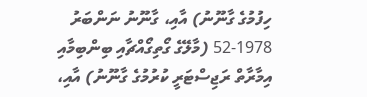ހިފުމުގެ ގާނޫނު) އާއި، ގާނޫނު ނަންބަރު 1978-52 (މާލޭގެ ގޯތިގޯއްޗާއި ބިންބިމާއި އިމާރާތް ރަޖިސްޓަރީ ކުރުމުގެ ގާނޫނު) އާއި،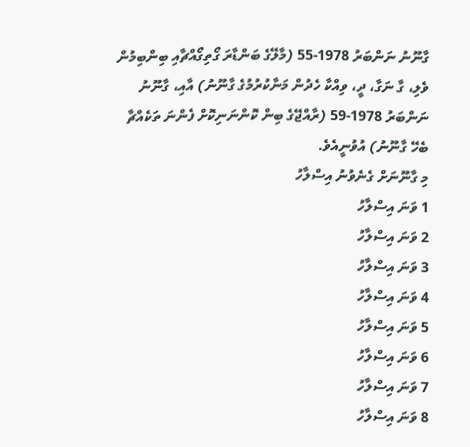ގާނޫނު ނަންބަރު 1978-55 (މާލޭގެ ބަންޑާރަ ގޯތިގޯއްޗާއި ބިންބިމުން ވެލި، ގާ ނަގާ، ދީ، ވިއްކާ ހެދުން މަނާކުރުމުގެ ގާނޫނު) އާއި، ގާނޫނު ނަންބަރު 1978-59 (ރާއްޖޭގެ ބިން ކޮންނަނިކޮށް ފެންނަ ތަކެއްޗާ ބެހޭ ގާނޫނު) އުވުނީއެވެ.
މި ގާނޫނަށް ގެނެވުނު އިސްލާހު
1 ވަނަ އިސްލާހު
2 ވަނަ އިސްލާހު
3 ވަނަ އިސްލާހު
4 ވަނަ އިސްލާހު
5 ވަނަ އިސްލާހު
6 ވަނަ އިސްލާހު
7 ވަނަ އިސްލާހު
8 ވަނަ އިސްލާހު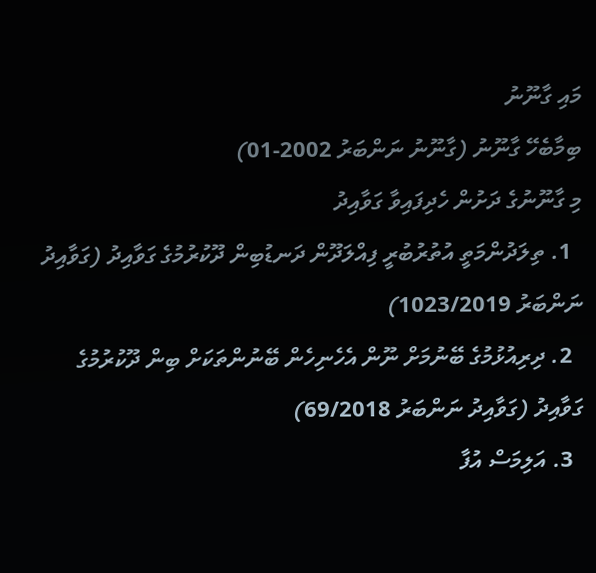މައި ގާނޫނު
ބިމާބެހޭ ގާނޫނު (ގާނޫނު ނަންބަރު 2002-01)
މި ގާނޫނުގެ ދަށުން ހެދިފައިވާ ގަވާއިދު
  1. ތިލަދުންމަތީ އުތުރުބުރީ ފިއްލަދޫން ދަނޑުބިން ދޫކުރުމުގެ ގަވާއިދު (ގަވާއިދު ނަންބަރު 1023/2019)
  2. ދިރިއުޅުމުގެ ބޭނުމަށް ނޫން އެހެނިހެން ބޭނުންތަކަށް ބިން ދޫކުރުމުގެ ގަވާއިދު (ގަވާއިދު ނަންބަރު 69/2018)
  3. އަލިމަސް އުފާ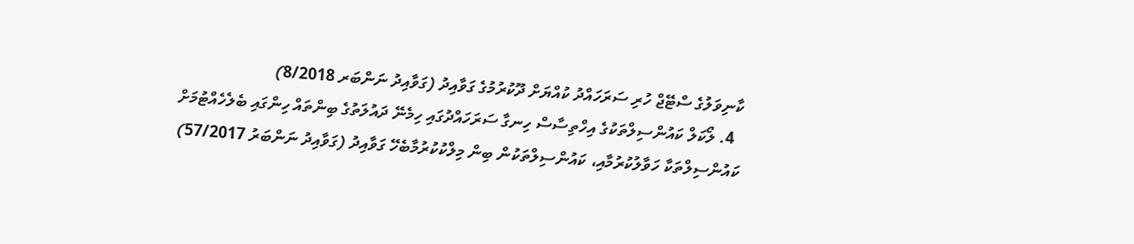ކާނިވަލުގެ ސްޓޭޖް ހުރި ސަރަހައްދު ކުއްޔަށް ދޫކުރުމުގެ ގަވާއިދު (ގަވާއިދު ނަންބަރ 8/2018)
  4. ލޯކަލް ކައުންސިލްތަކުގެ އިހްތިސާސް ހިނގާ ސަރަހައްދުގައި ހިމެނޭ ދައުލަތުގެ ބިންތައް ހިންގައި ބެލެހެއްޓުމަށް ކައުންސިލްތަކާ ހަވާލުކުރުމާއި، ކައުންސިލްތަކުން ބިން މިލްކުކުރުމާބެހޭ ގަވާއިދު (ގަވާއިދު ނަންބަރު 57/2017)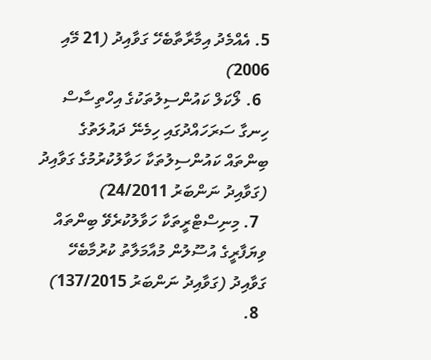5. އެއްމެދު އިމާރާތާބެހޭ ގަވާއިދު (21 މޭއި 2006)
  6. ލޯކަލް ކައުންސިލުތަކުގެ އިހްތިސާސް ހިނގާ ސަރަހައްދުގައި ހިމެނޭ ދައުލަތުގެ ބިންތައް ކައުންސިލުތަކާ ހަވާލުކުރުމުގެ ގަވާއިދު (ގަވާއިދު ނަންބަރު 24/2011)
  7. މިނިސްޓްރީތަކާ ހަވާލުކުރެވޭ ބިންތައް ވިޔަފާރީގެ އުސޫލުން މުއާމަލާތު ކުރުމާބެހޭ ގަވާއިދު (ގަވާއިދު ނަންބަރު 137/2015)
  8.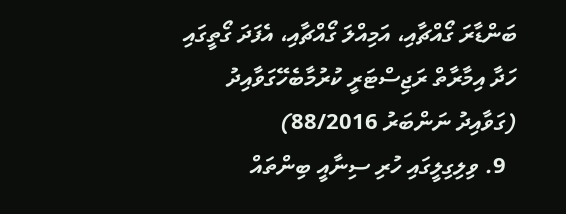ބަންޑާރަ ގޯއްޗާއި، އަމިއްލަ ގޯއްޗާއި، އެފަދަ ގޯތީގައި ހަދާ އިމާރާތް ރަޖިސްޓަރީ ކުރުމާބެހޭގަވާއިދު (ގަވާއިދު ނަންބަރު 88/2016)
  9. ވިލިގިލީގައި ހުރި ސިނާއީ ބިންތައް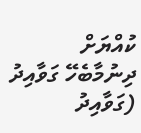ކުއްޔަށް ދިނުމާބެހޭ ގަވާއިދު (ގަވާއިދު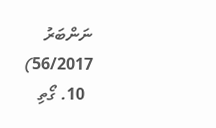ނަންބަރު 56/2017)
  10. ގޯތި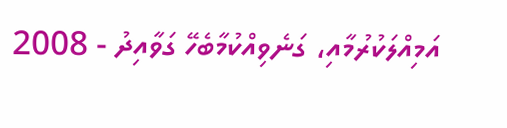އަމިއްލަކުރުމާއި، ގަނެވިއްކުމާބެހޭ ގަވާއިދު - 2008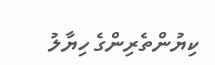ކިޔުންތެރިންގެ ހިޔާލު